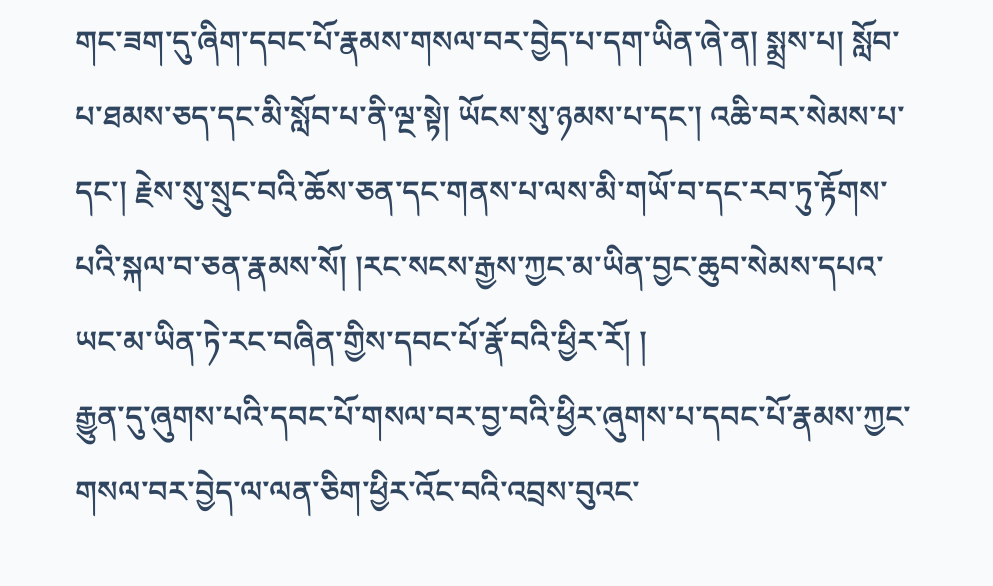གང་ཟག་དུ་ཞིག་དབང་པོ་རྣམས་གསལ་བར་བྱེད་པ་དག་ཡིན་ཞེ་ན། སྨྲས་པ། སློབ་པ་ཐམས་ཅད་དང་མི་སློབ་པ་ནི་ལྔ་སྟེ། ཡོངས་སུ་ཉམས་པ་དང་། འཆི་བར་སེམས་པ་དང་། རྗེས་སུ་སྲུང་བའི་ཆོས་ཅན་དང་གནས་པ་ལས་མི་གཡོ་བ་དང་རབ་ཏུ་རྟོགས་པའི་སྐལ་བ་ཅན་རྣམས་སོ། །རང་སངས་རྒྱས་ཀྱང་མ་ཡིན་བྱང་ཆུབ་སེམས་དཔའ་ཡང་མ་ཡིན་ཏེ་རང་བཞིན་གྱིས་དབང་པོ་རྣོ་བའི་ཕྱིར་རོ། །
རྒྱུན་དུ་ཞུགས་པའི་དབང་པོ་གསལ་བར་བྱ་བའི་ཕྱིར་ཞུགས་པ་དབང་པོ་རྣམས་ཀྱང་གསལ་བར་བྱེད་ལ་ལན་ཅིག་ཕྱིར་འོང་བའི་འབྲས་བུའང་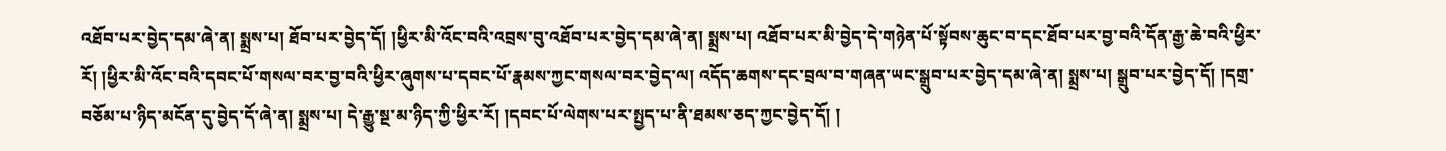འཐོབ་པར་བྱེད་དམ་ཞེ་ན། སྨྲས་པ། ཐོབ་པར་བྱེད་དོ། །ཕྱིར་མི་འོང་བའི་འབྲས་བུ་འཐོབ་པར་བྱེད་དམ་ཞེ་ན། སྨྲས་པ། འཐོབ་པར་མི་བྱེད་དེ་གཉེན་པོ་སྟོབས་ཆུང་བ་དང་ཐོབ་པར་བྱ་བའི་དོན་རྒྱ་ཆེ་བའི་ཕྱིར་རོ། །ཕྱིར་མི་འོང་བའི་དབང་པོ་གསལ་བར་བྱ་བའི་ཕྱིར་ཞུགས་པ་དབང་པོ་རྣམས་ཀྱང་གསལ་བར་བྱེད་ལ། འདོད་ཆགས་དང་བྲལ་བ་གཞན་ཡང་སྒྲུབ་པར་བྱེད་དམ་ཞེ་ན། སྨྲས་པ། སྒྲུབ་པར་བྱེད་དོ། །དགྲ་བཅོམ་པ་ཉིད་མངོན་དུ་བྱེད་དོ་ཞེ་ན། སྨྲས་པ། དེ་རྒྱུ་སྔ་མ་ཉིད་ཀྱི་ཕྱིར་རོ། །དབང་པོ་ལེགས་པར་སྤྱད་པ་ནི་ཐམས་ཅད་ཀྱང་བྱེད་དོ། །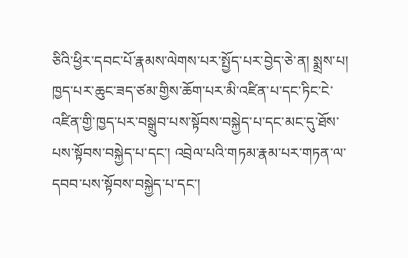ཅིའི་ཕྱིར་དབང་པོ་རྣམས་ལེགས་པར་སྤྱོད་པར་བྱེད་ཅེ་ན། སྨྲས་པ། ཁྱད་པར་ཆུང་ཟད་ཙམ་གྱིས་ཆོག་པར་མི་འཛིན་པ་དང་ཏིང་ངེ་འཛིན་གྱི་ཁྱད་པར་བསྒྲུབ་པས་སྟོབས་བསྐྱེད་པ་དང་མང་དུ་ཐོས་པས་སྟོབས་བསྐྱེད་པ་དང་། འབྲེལ་པའི་གཏམ་རྣམ་པར་གཏན་ལ་དབབ་པས་སྟོབས་བསྐྱེད་པ་དང་།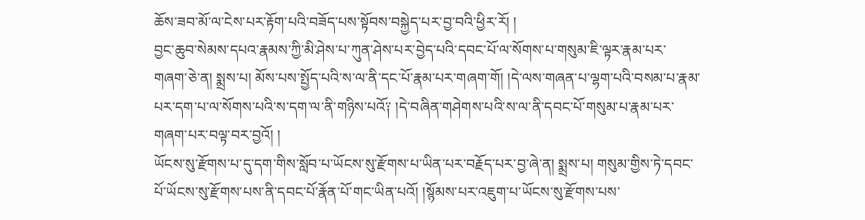ཆོས་ཟབ་མོ་ལ་ངེས་པར་རྟོག་པའི་བཟོད་པས་སྟོབས་བསྐྱེད་པར་བྱ་བའི་ཕྱིར་རོ། །
བྱང་ཆུབ་སེམས་དཔའ་རྣམས་ཀྱི་མི་ཤེས་པ་ཀུན་ཤེས་པར་བྱེད་པའི་དབང་པོ་ལ་སོགས་པ་གསུམ་ཇི་ལྟར་རྣམ་པར་གཞག་ཅེ་ན། སྨྲས་པ། མོས་པས་སྤྱོད་པའི་ས་ལ་ནི་དང་པོ་རྣམ་པར་གཞག་གོ། །དེ་ལས་གཞན་པ་ལྷག་པའི་བསམ་པ་རྣམ་པར་དག་པ་ལ་སོགས་པའི་ས་དག་ལ་ནི་གཉིས་པའོ༑ །དེ་བཞིན་གཤེགས་པའི་ས་ལ་ནི་དབང་པོ་གསུམ་པ་རྣམ་པར་གཞག་པར་བལྟ་བར་བྱའོ། །
ཡོངས་སུ་རྫོགས་པ་དུ་དག་གིས་སློབ་པ་ཡོངས་སུ་རྫོགས་པ་ཡིན་པར་བརྗོད་པར་བྱ་ཞེ་ན། སྨྲས་པ། གསུམ་གྱིས་ཏེ་དབང་པོ་ཡོངས་སུ་རྫོགས་པས་ནི་དབང་པོ་རྣོན་པོ་གང་ཡིན་པའོ། །སྙོམས་པར་འཇུག་པ་ཡོངས་སུ་རྫོགས་པས་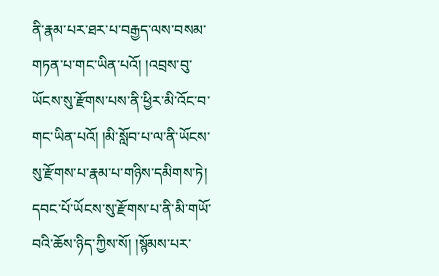ནི་རྣམ་པར་ཐར་པ་བརྒྱད་ལས་བསམ་གཏན་པ་གང་ཡིན་པའོ། །འབྲས་བུ་ཡོངས་སུ་རྫོགས་པས་ནི་ཕྱིར་མི་འོང་བ་གང་ཡིན་པའོ། །མི་སློབ་པ་ལ་ནི་ཡོངས་སུ་རྫོགས་པ་རྣམ་པ་གཉིས་དམིགས་ཏེ། དབང་པོ་ཡོངས་སུ་རྫོགས་པ་ནི་མི་གཡོ་བའི་ཆོས་ཉིད་ཀྱིས་སོ། །སྙོམས་པར་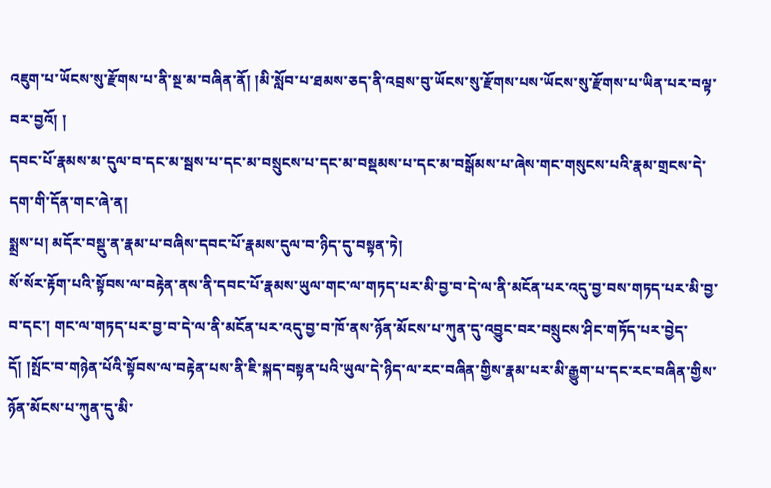འཇུག་པ་ཡོངས་སུ་རྫོགས་པ་ནི་སྔ་མ་བཞིན་ནོ། །མི་སློབ་པ་ཐམས་ཅད་ནི་འབྲས་བུ་ཡོངས་སུ་རྫོགས་པས་ཡོངས་སུ་རྫོགས་པ་ཡིན་པར་བལྟ་བར་བྱའོ། །
དབང་པོ་རྣམས་མ་དུལ་བ་དང་མ་སྦས་པ་དང་མ་བསྲུངས་པ་དང་མ་བསྡམས་པ་དང་མ་བསྒོམས་པ་ཞེས་གང་གསུངས་པའི་རྣམ་གྲངས་དེ་དག་གི་དོན་གང་ཞེ་ན།
སྨྲས་པ། མདོར་བསྡུ་ན་རྣམ་པ་བཞིས་དབང་པོ་རྣམས་དུལ་བ་ཉིད་དུ་བསྟན་ཏེ།
སོ་སོར་རྟོག་པའི་སྟོབས་ལ་བརྟེན་ནས་ནི་དབང་པོ་རྣམས་ཡུལ་གང་ལ་གཏད་པར་མི་བྱ་བ་དེ་ལ་ནི་མངོན་པར་འདུ་བྱ་བས་གཏད་པར་མི་བྱ་བ་དང་། གང་ལ་གཏད་པར་བྱ་བ་དེ་ལ་ནི་མངོན་པར་འདུ་བྱ་བ་ཁོ་ནས་ཉོན་མོངས་པ་ཀུན་དུ་འབྱུང་བར་བསྲུངས་ཤིང་གཏོད་པར་བྱེད་དོ། །སྤོང་བ་གཉེན་པོའི་སྟོབས་ལ་བརྟེན་པས་ནི་ཇི་སྐད་བསྟན་པའི་ཡུལ་དེ་ཉིད་ལ་རང་བཞིན་གྱིས་རྣམ་པར་མི་རྒྱུག་པ་དང་རང་བཞིན་གྱིས་ཉོན་མོངས་པ་ཀུན་དུ་མི་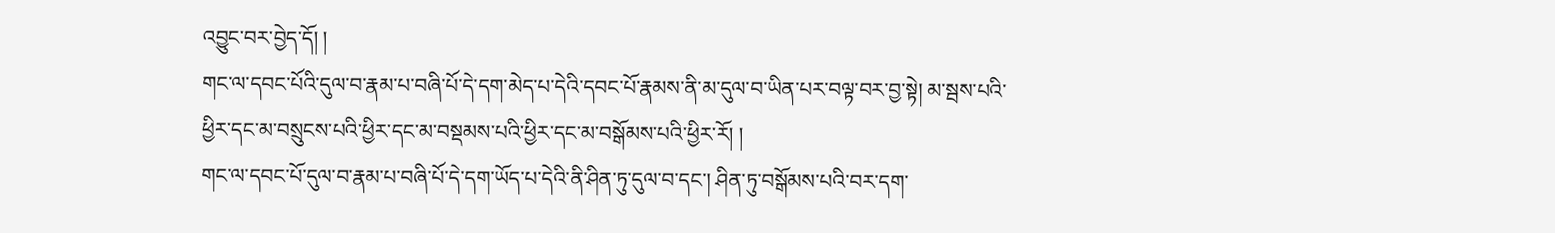འབྱུང་བར་བྱེད་དོ། །
གང་ལ་དབང་པོའི་དུལ་བ་རྣམ་པ་བཞི་པོ་དེ་དག་མེད་པ་དེའི་དབང་པོ་རྣམས་ནི་མ་དུལ་བ་ཡིན་པར་བལྟ་བར་བྱ་སྟེ། མ་སྦས་པའི་ཕྱིར་དང་མ་བསྲུངས་པའི་ཕྱིར་དང་མ་བསྡམས་པའི་ཕྱིར་དང་མ་བསྒོམས་པའི་ཕྱིར་རོ། །
གང་ལ་དབང་པོ་དུལ་བ་རྣམ་པ་བཞི་པོ་དེ་དག་ཡོད་པ་དེའི་ནི་ཤིན་ཏུ་དུལ་བ་དང་། ཤིན་ཏུ་བསྒོམས་པའི་བར་དག་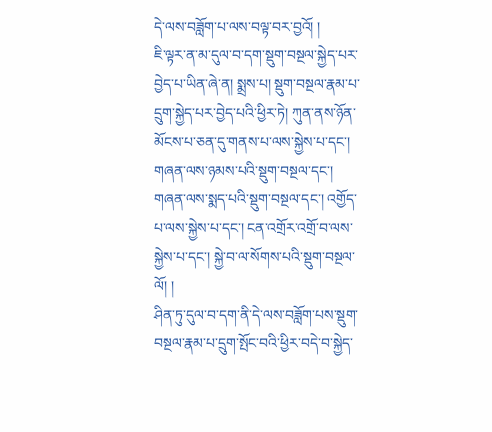དེ་ལས་བཟློག་པ་ལས་བལྟ་བར་བྱའོ། །
ཇི་ལྟར་ན་མ་དུལ་བ་དག་སྡུག་བསྔལ་སྐྱེད་པར་བྱེད་པ་ཡིན་ཞེ་ན། སྨྲས་པ། སྡུག་བསྔལ་རྣམ་པ་དྲུག་སྐྱེད་པར་བྱེད་པའི་ཕྱིར་ཏེ། ཀུན་ནས་ཉོན་མོངས་པ་ཅན་དུ་གནས་པ་ལས་སྐྱེས་པ་དང་། གཞན་ལས་ཉམས་པའི་སྡུག་བསྔལ་དང་། གཞན་ལས་སྨད་པའི་སྡུག་བསྔལ་དང་། འགྱོད་པ་ལས་སྐྱེས་པ་དང་། ངན་འགྲོར་འགྲོ་བ་ལས་སྐྱེས་པ་དང་། སྐྱེ་བ་ལ་སོགས་པའི་སྡུག་བསྔལ་ལོ། །
ཤིན་ཏུ་དུལ་བ་དག་ནི་དེ་ལས་བཟློག་པས་སྡུག་བསྔལ་རྣམ་པ་དྲུག་སྤོང་བའི་ཕྱིར་བདེ་བ་སྐྱེད་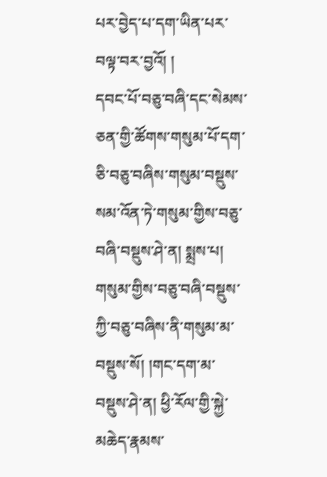པར་བྱེད་པ་དག་ཡིན་པར་བལྟ་བར་བྱའོ། །
དབང་པོ་བཅུ་བཞི་དང་སེམས་ཅན་གྱི་ཚོགས་གསུམ་པོ་དག་ཅི་བཅུ་བཞིས་གསུམ་བསྡུས་སམ་འོན་ཏེ་གསུམ་གྱིས་བཅུ་བཞི་བསྡུས་ཤེ་ན། སྨྲས་པ། གསུམ་གྱིས་བཅུ་བཞི་བསྡུས་ཀྱི་བཅུ་བཞིས་ནི་གསུམ་མ་བསྡུས་སོ། །གང་དག་མ་བསྡུས་ཤེ་ན། ཕྱི་རོལ་གྱི་སྐྱེ་མཆེད་རྣམས་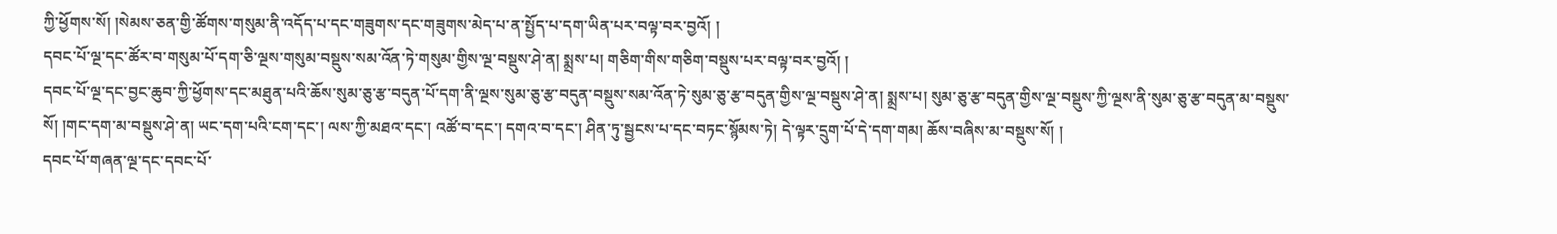ཀྱི་ཕྱོགས་སོ། །སེམས་ཅན་གྱི་ཚོགས་གསུམ་ནི་འདོད་པ་དང་གཟུགས་དང་གཟུགས་མེད་པ་ན་སྤྱོད་པ་དག་ཡིན་པར་བལྟ་བར་བྱའོ། །
དབང་པོ་ལྔ་དང་ཚོར་བ་གསུམ་པོ་དག་ཅི་ལྔས་གསུམ་བསྡུས་སམ་འོན་ཏེ་གསུམ་གྱིས་ལྔ་བསྡུས་ཤེ་ན། སྨྲས་པ། གཅིག་གིས་གཅིག་བསྡུས་པར་བལྟ་བར་བྱའོ། །
དབང་པོ་ལྔ་དང་བྱང་ཆུབ་ཀྱི་ཕྱོགས་དང་མཐུན་པའི་ཆོས་སུམ་ཅུ་རྩ་བདུན་པོ་དག་ནི་ལྔས་སུམ་ཅུ་རྩ་བདུན་བསྡུས་སམ་འོན་ཏེ་སུམ་ཅུ་རྩ་བདུན་གྱིས་ལྔ་བསྡུས་ཤེ་ན། སྨྲས་པ། སུམ་ཅུ་རྩ་བདུན་གྱིས་ལྔ་བསྡུས་ཀྱི་ལྔས་ནི་སུམ་ཅུ་རྩ་བདུན་མ་བསྡུས་སོ། །གང་དག་མ་བསྡུས་ཤེ་ན། ཡང་དག་པའི་ངག་དང་། ལས་ཀྱི་མཐའ་དང་། འཚོ་བ་དང་། དགའ་བ་དང་། ཤིན་ཏུ་སྦྱངས་པ་དང་བཏང་སྙོམས་ཏེ། དེ་ལྟར་དྲུག་པོ་དེ་དག་གམ། ཆོས་བཞིས་མ་བསྡུས་སོ། །
དབང་པོ་གཞན་ལྔ་དང་དབང་པོ་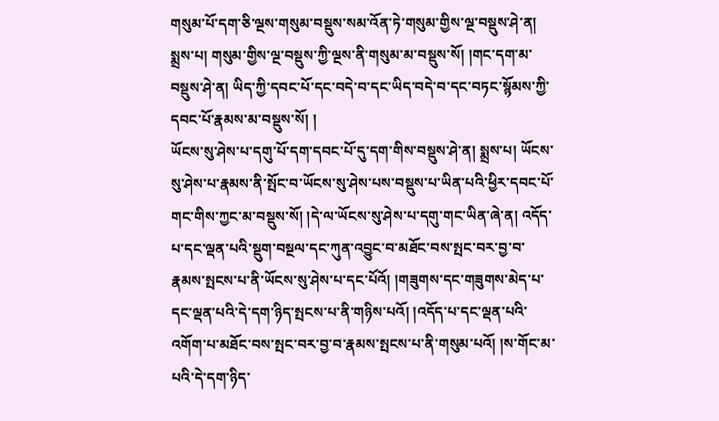གསུམ་པོ་དག་ཅི་ལྔས་གསུམ་བསྡུས་སམ་འོན་ཏེ་གསུམ་གྱིས་ལྔ་བསྡུས་ཤེ་ན། སྨྲས་པ། གསུམ་གྱིས་ལྔ་བསྡུས་ཀྱི་ལྔས་ནི་གསུམ་མ་བསྡུས་སོ། །གང་དག་མ་བསྡུས་ཤེ་ན། ཡིད་ཀྱི་དབང་པོ་དང་བདེ་བ་དང་ཡིད་བདེ་བ་དང་བཏང་སྙོམས་ཀྱི་དབང་པོ་རྣམས་མ་བསྡུས་སོ། །
ཡོངས་སུ་ཤེས་པ་དགུ་པོ་དག་དབང་པོ་དུ་དག་གིས་བསྡུས་ཤེ་ན། སྨྲས་པ། ཡོངས་སུ་ཤེས་པ་རྣམས་ནི་སྤོང་བ་ཡོངས་སུ་ཤེས་པས་བསྡུས་པ་ཡིན་པའི་ཕྱིར་དབང་པོ་གང་གིས་ཀྱང་མ་བསྡུས་སོ། །དེ་ལ་ཡོངས་སུ་ཤེས་པ་དགུ་གང་ཡིན་ཞེ་ན། འདོད་པ་དང་ལྡན་པའི་སྡུག་བསྔལ་དང་ཀུན་འབྱུང་བ་མཐོང་བས་སྤང་བར་བྱ་བ་རྣམས་སྤངས་པ་ནི་ཡོངས་སུ་ཤེས་པ་དང་པོའོ། །གཟུགས་དང་གཟུགས་མེད་པ་དང་ལྡན་པའི་དེ་དག་ཉིད་སྤངས་པ་ནི་གཉིས་པའོ། །འདོད་པ་དང་ལྡན་པའི་འགོག་པ་མཐོང་བས་སྤང་བར་བྱ་བ་རྣམས་སྤངས་པ་ནི་གསུམ་པའོ། །ས་གོང་མ་པའི་དེ་དག་ཉིད་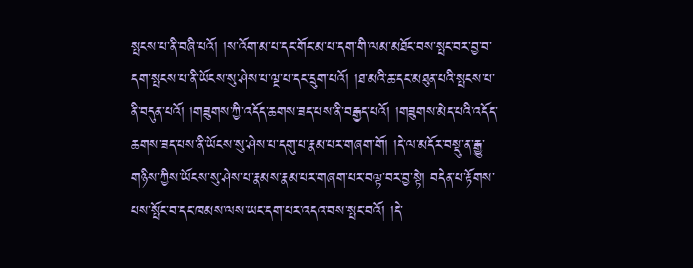སྤངས་པ་ནི་བཞི་པའོ། །ས་འོག་མ་པ་དང་གོང་མ་པ་དག་གི་ལམ་མཐོང་བས་སྤང་བར་བྱ་བ་དག་སྤངས་པ་ནི་ཡོངས་སུ་ཤེས་པ་ལྔ་པ་དང་དྲུག་པའོ། །ཐ་མའི་ཆ་དང་མཐུན་པའི་སྤངས་པ་ནི་བདུན་པའོ། །གཟུགས་ཀྱི་འདོད་ཆགས་ཟད་པས་ནི་བརྒྱད་པའོ། །གཟུགས་མེད་པའི་འདོད་ཆགས་ཟད་པས་ནི་ཡོངས་སུ་ཤེས་པ་དགུ་པ་རྣམ་པར་གཞག་གོ། །དེ་ལ་མདོར་བསྡུ་ན་རྒྱུ་གཉིས་ཀྱིས་ཡོངས་སུ་ཤེས་པ་རྣམས་རྣམ་པར་གཞག་པར་བལྟ་བར་བྱ་སྟེ། བདེན་པ་རྟོགས་པས་སྤོང་བ་དང་ཁམས་ལས་ཡང་དག་པར་འདའ་བས་སྤང་བའོ། །དེ་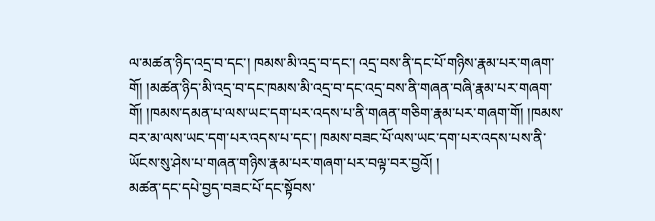ལ་མཚན་ཉིད་འདྲ་བ་དང་། ཁམས་མི་འདྲ་བ་དང་། འདྲ་བས་ནི་དང་པོ་གཉིས་རྣམ་པར་གཞག་གོ། །མཚན་ཉིད་མི་འདྲ་བ་དང་ཁམས་མི་འདྲ་བ་དང་འདྲ་བས་ནི་གཞན་བཞི་རྣམ་པར་གཞག་གོ། །ཁམས་དམན་པ་ལས་ཡང་དག་པར་འདས་པ་ནི་གཞན་གཅིག་རྣམ་པར་གཞག་གོ། །ཁམས་བར་མ་ལས་ཡང་དག་པར་འདས་པ་དང་། ཁམས་བཟང་པོ་ལས་ཡང་དག་པར་འདས་པས་ནི་ཡོངས་སུ་ཤེས་པ་གཞན་གཉིས་རྣམ་པར་གཞག་པར་བལྟ་བར་བྱའོ། །
མཚན་དང་དཔེ་བྱད་བཟང་པོ་དང་སྟོབས་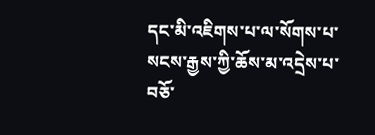དང་མི་འཇིགས་པ་ལ་སོགས་པ་སངས་རྒྱས་ཀྱི་ཆོས་མ་འདྲེས་པ་བཅོ་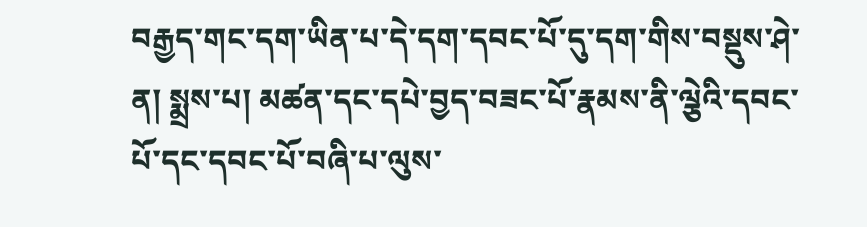བརྒྱད་གང་དག་ཡིན་པ་དེ་དག་དབང་པོ་དུ་དག་གིས་བསྡུས་ཤེ་ན། སྨྲས་པ། མཚན་དང་དཔེ་བྱད་བཟང་པོ་རྣམས་ནི་ལྕེའི་དབང་པོ་དང་དབང་པོ་བཞི་པ་ལུས་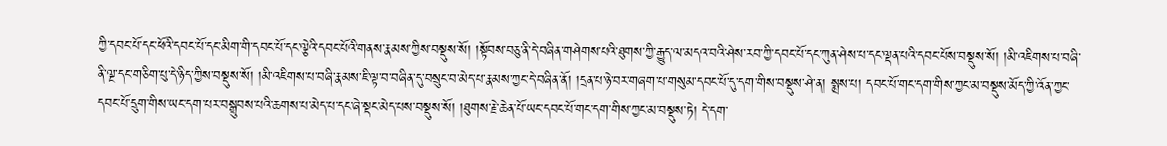ཀྱི་དབང་པོ་དང་ཕོའི་དབང་པོ་དང་མིག་གི་དབང་པོ་དང་ལྕེའི་དབང་པོའི་གནས་རྣམས་ཀྱིས་བསྡུས་སོ། །སྟོབས་བཅུ་ནི་དེ་བཞིན་གཤེགས་པའི་ཐུགས་ཀྱི་རྒྱུད་ལ་མདའ་བའི་ཤེས་རབ་ཀྱི་དབང་པོ་དང་ཀུན་ཤེས་པ་དང་ལྡན་པའི་དབང་པོས་བསྡུས་སོ། །མི་འཇིགས་པ་བཞི་ནི་ལྔ་དང་གཅིག་པུ་དེ་ཉིད་ཀྱིས་བསྡུས་སོ། །མི་འཇིགས་པ་བཞི་རྣམས་ཇི་ལྟ་བ་བཞིན་དུ་བསྲུང་བ་མེད་པ་རྣམས་ཀྱང་དེ་བཞིན་ནོ། །དྲན་པ་ཉེ་བར་གཞག་པ་གསུམ་དབང་པོ་དུ་དག་གིས་བསྡུས་ཤེ་ན། སྨྲས་པ། དབང་པོ་གང་དག་གིས་ཀྱང་མ་བསྡུས་མོད་ཀྱི་འོན་ཀྱང་དབང་པོ་དྲུག་གིས་ཡང་དག་པར་བསྒྲུབས་པའི་ཆགས་པ་མེད་པ་དང་ཞེ་སྡང་མེད་པས་བསྡུས་སོ། །ཐུགས་རྗེ་ཆེན་པོ་ཡང་དབང་པོ་གང་དག་གིས་ཀྱང་མ་བསྡུས་ཏེ། དེ་དག་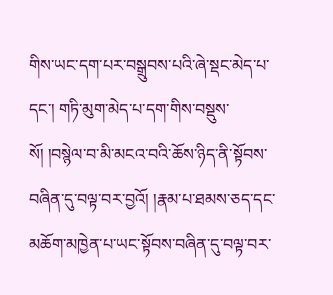གིས་ཡང་དག་པར་བསྒྲུབས་པའི་ཞེ་སྡང་མེད་པ་དང་། གཏི་མུག་མེད་པ་དག་གིས་བསྡུས་སོ། །བསྙེལ་བ་མི་མངའ་བའི་ཆོས་ཉིད་ནི་སྟོབས་བཞིན་དུ་བལྟ་བར་བྱའོ། །རྣམ་པ་ཐམས་ཅད་དང་མཆོག་མཁྱེན་པ་ཡང་སྟོབས་བཞིན་དུ་བལྟ་བར་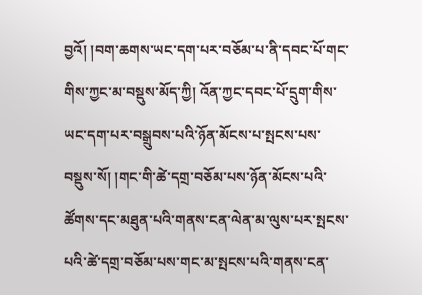བྱའོ། །བག་ཆགས་ཡང་དག་པར་བཅོམ་པ་ནི་དབང་པོ་གང་གིས་ཀྱང་མ་བསྡུས་མོད་ཀྱི། འོན་ཀྱང་དབང་པོ་དྲུག་གིས་ཡང་དག་པར་བསྒྲུབས་པའི་ཉོན་མོངས་པ་སྤངས་པས་བསྡུས་སོ། །གང་གི་ཚེ་དགྲ་བཅོམ་པས་ཉོན་མོངས་པའི་ཚོགས་དང་མཐུན་པའི་གནས་ངན་ལེན་མ་ལུས་པར་སྤངས་པའི་ཚེ་དགྲ་བཅོམ་པས་གང་མ་སྤངས་པའི་གནས་ངན་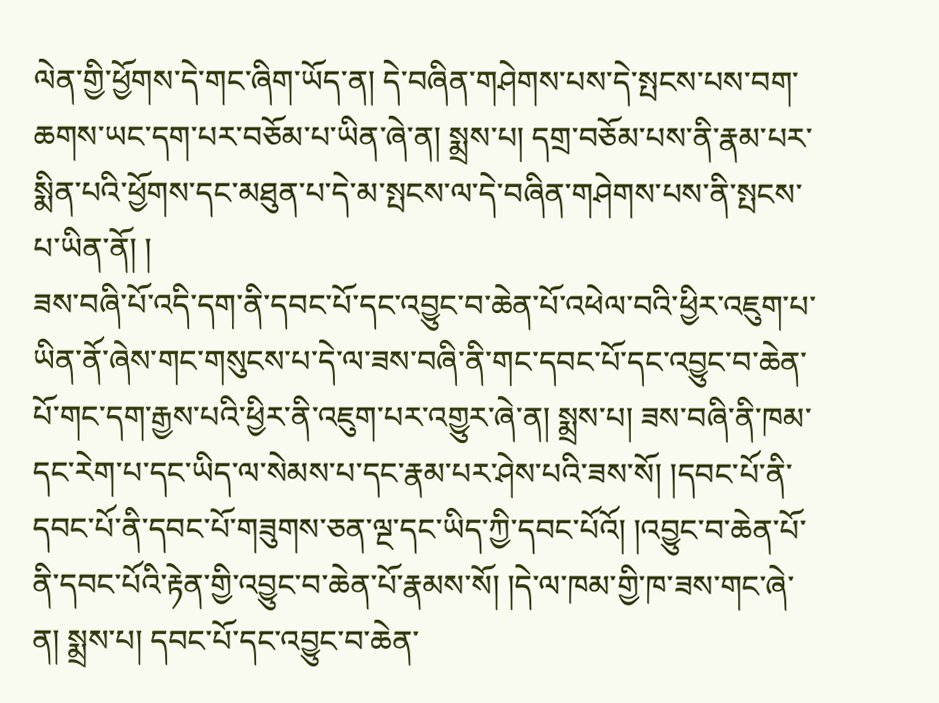ལེན་གྱི་ཕྱོགས་དེ་གང་ཞིག་ཡོད་ན། དེ་བཞིན་གཤེགས་པས་དེ་སྤངས་པས་བག་ཆགས་ཡང་དག་པར་བཅོམ་པ་ཡིན་ཞེ་ན། སྨྲས་པ། དགྲ་བཅོམ་པས་ནི་རྣམ་པར་སྨིན་པའི་ཕྱོགས་དང་མཐུན་པ་དེ་མ་སྤངས་ལ་དེ་བཞིན་གཤེགས་པས་ནི་སྤངས་པ་ཡིན་ནོ། །
ཟས་བཞི་པོ་འདི་དག་ནི་དབང་པོ་དང་འབྱུང་བ་ཆེན་པོ་འཕེལ་བའི་ཕྱིར་འཇུག་པ་ཡིན་ནོ་ཞེས་གང་གསུངས་པ་དེ་ལ་ཟས་བཞི་ནི་གང་དབང་པོ་དང་འབྱུང་བ་ཆེན་པོ་གང་དག་རྒྱས་པའི་ཕྱིར་ནི་འཇུག་པར་འགྱུར་ཞེ་ན། སྨྲས་པ། ཟས་བཞི་ནི་ཁམ་དང་རེག་པ་དང་ཡིད་ལ་སེམས་པ་དང་རྣམ་པར་ཤེས་པའི་ཟས་སོ། །དབང་པོ་ནི་དབང་པོ་ནི་དབང་པོ་གཟུགས་ཅན་ལྔ་དང་ཡིད་ཀྱི་དབང་པོའོ། །འབྱུང་བ་ཆེན་པོ་ནི་དབང་པོའི་རྟེན་གྱི་འབྱུང་བ་ཆེན་པོ་རྣམས་སོ། །དེ་ལ་ཁམ་གྱི་ཁ་ཟས་གང་ཞེ་ན། སྨྲས་པ། དབང་པོ་དང་འབྱུང་བ་ཆེན་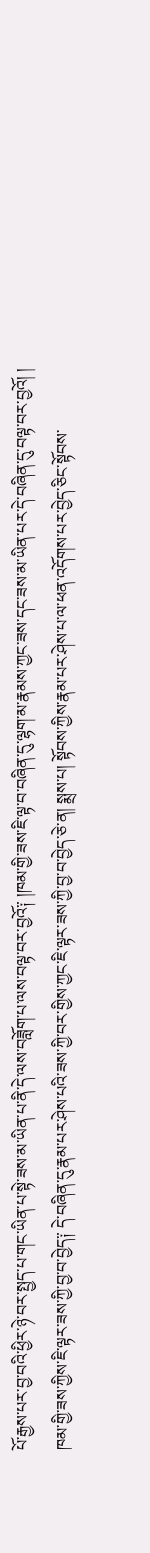པོ་རྒྱས་པར་བྱ་བའི་ཕྱིར་ཉེ་བར་སྤྱད་པ་གང་ཡིན་པ་སྟེ་ཟས་མ་ཡིན་པ་ནི་དེ་ལས་བཟློག་པ་ལས་བལྟ་བར་བྱའོ༑ །ཁམ་གྱི་ཟས་ཇི་ལྟ་བ་བཞིན་དུ་ལྷག་མ་རྣམས་ཀྱང་ཟས་དང་ཟས་མ་ཡིན་པར་དེ་བཞིན་དུ་བལྟ་བར་བྱའོ། །
ཁམ་གྱི་ཟས་ཀྱིས་ཇི་ལྟར་ཟས་ཀྱི་བྱ་བ་བྱེད༑ དེ་བཞིན་དུ་རྣམ་པར་ཤེས་པའི་ཟས་ཀྱི་བར་གྱིས་ཀྱང་ཇི་ལྟར་ཟས་ཀྱི་བྱ་བ་བྱེད་ཅེ་ན། སྨྲས་པ། སྟོབས་ཀྱིས་རྣམ་པར་ཤེས་པ་ལ་ཕན་འདོགས་པར་བྱེད་ཅིང་སྟོབས་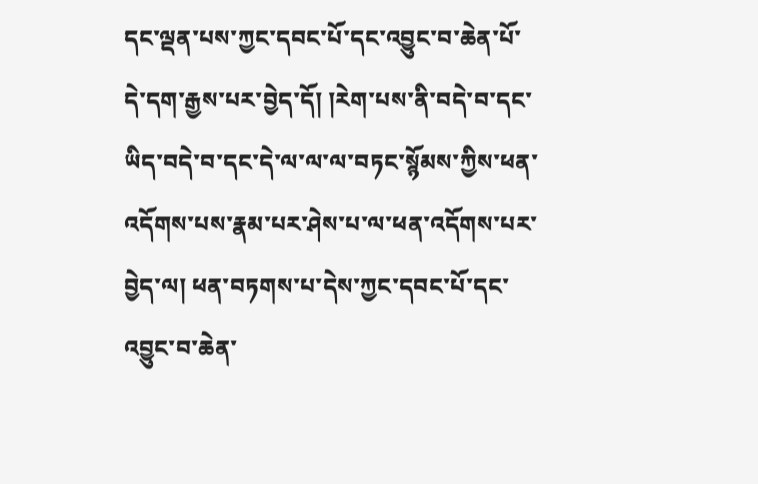དང་ལྡན་པས་ཀྱང་དབང་པོ་དང་འབྱུང་བ་ཆེན་པོ་དེ་དག་རྒྱས་པར་བྱེད་དོ། །རེག་པས་ནི་བདེ་བ་དང་ཡིད་བདེ་བ་དང་དེ་ལ་ལ་ལ་བཏང་སྙོམས་ཀྱིས་ཕན་འདོགས་པས་རྣམ་པར་ཤེས་པ་ལ་ཕན་འདོགས་པར་བྱེད་ལ། ཕན་བཏགས་པ་དེས་ཀྱང་དབང་པོ་དང་འབྱུང་བ་ཆེན་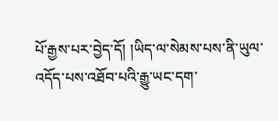པོ་རྒྱས་པར་བྱེད་དོ། །ཡིད་ལ་སེམས་པས་ནི་ཡུལ་འདོད་པས་འཐོབ་པའི་རྒྱུ་ཡང་དག་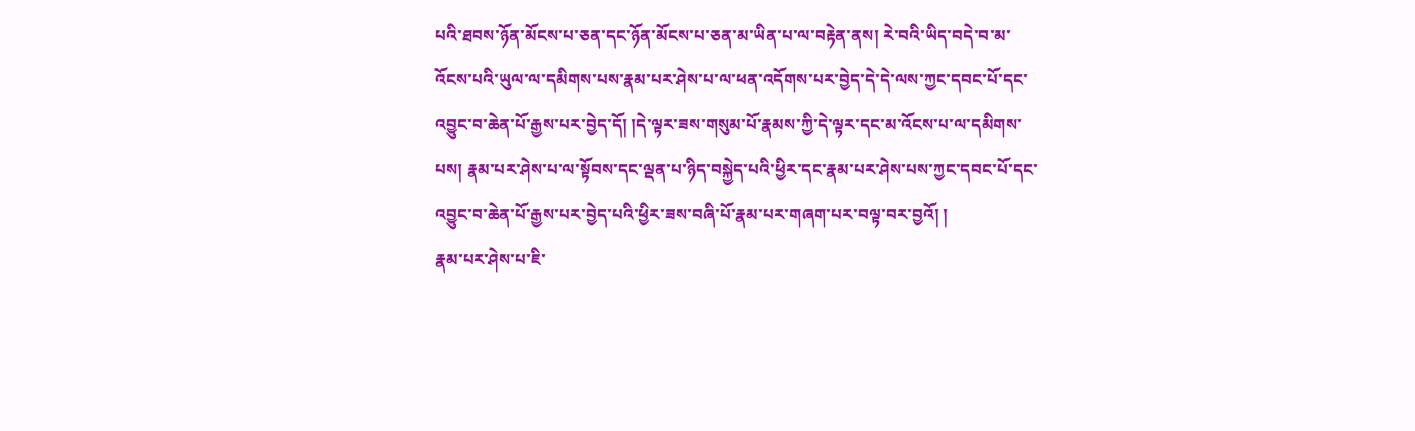པའི་ཐབས་ཉོན་མོངས་པ་ཅན་དང་ཉོན་མོངས་པ་ཅན་མ་ཡིན་པ་ལ་བརྟེན་ནས། རེ་བའི་ཡིད་བདེ་བ་མ་འོངས་པའི་ཡུལ་ལ་དམིགས་པས་རྣམ་པར་ཤེས་པ་ལ་ཕན་འདོགས་པར་བྱེད་དེ་དེ་ལས་ཀྱང་དབང་པོ་དང་འབྱུང་བ་ཆེན་པོ་རྒྱས་པར་བྱེད་དོ། །དེ་ལྟར་ཟས་གསུམ་པོ་རྣམས་ཀྱི་དེ་ལྟར་དང་མ་འོངས་པ་ལ་དམིགས་པས། རྣམ་པར་ཤེས་པ་ལ་སྟོབས་དང་ལྡན་པ་ཉིད་བསྐྱེད་པའི་ཕྱིར་དང་རྣམ་པར་ཤེས་པས་ཀྱང་དབང་པོ་དང་འབྱུང་བ་ཆེན་པོ་རྒྱས་པར་བྱེད་པའི་ཕྱིར་ཟས་བཞི་པོ་རྣམ་པར་གཞག་པར་བལྟ་བར་བྱའོ། །
རྣམ་པར་ཤེས་པ་ཇི་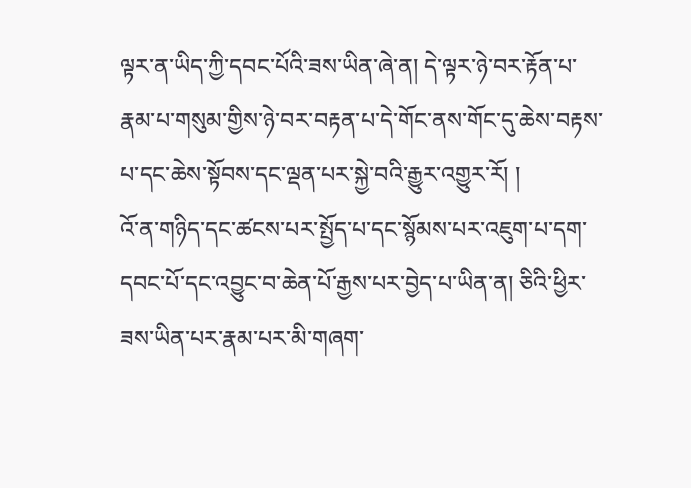ལྟར་ན་ཡིད་ཀྱི་དབང་པོའི་ཟས་ཡིན་ཞེ་ན། དེ་ལྟར་ཉེ་བར་རྟོན་པ་རྣམ་པ་གསུམ་གྱིས་ཉེ་བར་བརྟན་པ་དེ་གོང་ནས་གོང་དུ་ཆེས་བརྟས་པ་དང་ཆེས་སྟོབས་དང་ལྡན་པར་སྐྱེ་བའི་རྒྱུར་འགྱུར་རོ། །
འོ་ན་གཉིད་དང་ཚངས་པར་སྤྱོད་པ་དང་སྙོམས་པར་འཇུག་པ་དག་དབང་པོ་དང་འབྱུང་བ་ཆེན་པོ་རྒྱས་པར་བྱེད་པ་ཡིན་ན། ཅིའི་ཕྱིར་ཟས་ཡིན་པར་རྣམ་པར་མི་གཞག་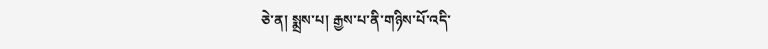ཅེ་ན། སྨྲས་པ། རྒྱས་པ་ནི་གཉིས་པོ་འདི་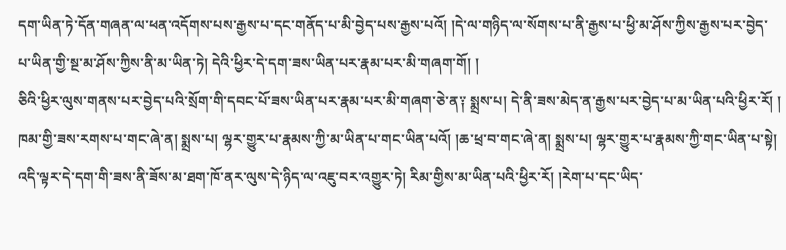དག་ཡིན་ཏེ་དོན་གཞན་ལ་ཕན་འདོགས་པས་རྒྱས་པ་དང་གནོད་པ་མི་བྱེད་པས་རྒྱས་པའོ། །དེ་ལ་གཉིད་ལ་སོགས་པ་ནི་རྒྱས་པ་ཕྱི་མ་ཤོས་ཀྱིས་རྒྱས་པར་བྱེད་པ་ཡིན་གྱི་སྔ་མ་ཤོས་ཀྱིས་ནི་མ་ཡིན་ཏེ། དེའི་ཕྱིར་དེ་དག་ཟས་ཡིན་པར་རྣམ་པར་མི་གཞག་གོ། །
ཅིའི་ཕྱིར་ལུས་གནས་པར་བྱེད་པའི་སྲོག་གི་དབང་པོ་ཟས་ཡིན་པར་རྣམ་པར་མི་གཞག་ཅེ་ན༑ སྨྲས་པ། དེ་ནི་ཟས་མེད་ན་རྒྱས་པར་བྱེད་པ་མ་ཡིན་པའི་ཕྱིར་རོ། །
ཁམ་གྱི་ཟས་རགས་པ་གང་ཞེ་ན། སྨྲས་པ། ལྷར་གྱུར་པ་རྣམས་ཀྱི་མ་ཡིན་པ་གང་ཡིན་པའོ། །ཆ་ཕྲ་བ་གང་ཞེ་ན། སྨྲས་པ། ལྷར་གྱུར་པ་རྣམས་ཀྱི་གང་ཡིན་པ་སྟེ། འདི་ལྟར་དེ་དག་གི་ཟས་ནི་ཟོས་མ་ཐག་ཁོ་ནར་ལུས་དེ་ཉིད་ལ་འཇུ་བར་འགྱུར་ཏེ། རིམ་གྱིས་མ་ཡིན་པའི་ཕྱིར་རོ། །རེག་པ་དང་ཡིད་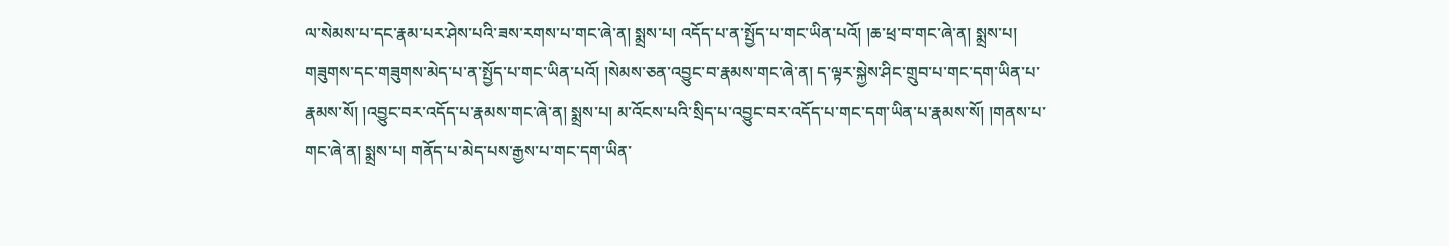ལ་སེམས་པ་དང་རྣམ་པར་ཤེས་པའི་ཟས་རགས་པ་གང་ཞེ་ན། སྨྲས་པ། འདོད་པ་ན་སྤྱོད་པ་གང་ཡིན་པའོ། །ཆ་ཕྲ་བ་གང་ཞེ་ན། སྨྲས་པ། གཟུགས་དང་གཟུགས་མེད་པ་ན་སྤྱོད་པ་གང་ཡིན་པའོ། །སེམས་ཅན་འབྱུང་བ་རྣམས་གང་ཞེ་ན། ད་ལྟར་སྐྱེས་ཤིང་གྲུབ་པ་གང་དག་ཡིན་པ་རྣམས་སོ། །འབྱུང་བར་འདོད་པ་རྣམས་གང་ཞེ་ན། སྨྲས་པ། མ་འོངས་པའི་སྲིད་པ་འབྱུང་བར་འདོད་པ་གང་དག་ཡིན་པ་རྣམས་སོ། །གནས་པ་གང་ཞེ་ན། སྨྲས་པ། གནོད་པ་མེད་པས་རྒྱས་པ་གང་དག་ཡིན་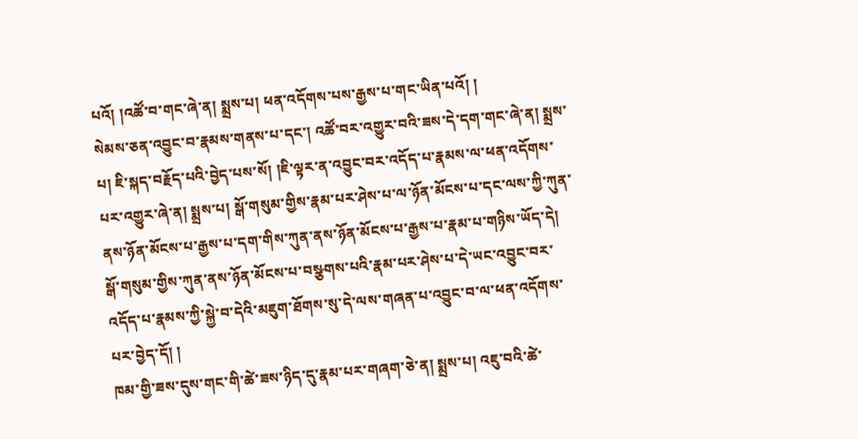པའོ། །འཚོ་བ་གང་ཞེ་ན། སྨྲས་པ། ཕན་འདོགས་པས་རྒྱས་པ་གང་ཡིན་པའོ། །
སེམས་ཅན་འབྱུང་བ་རྣམས་གནས་པ་དང་། འཚོ་བར་འགྱུར་བའི་ཟས་དེ་དག་གང་ཞེ་ན། སྨྲས་པ། ཇི་སྐད་བརྗོད་པའི་བྱེད་པས་སོ། །ཇི་ལྟར་ན་འབྱུང་བར་འདོད་པ་རྣམས་ལ་ཕན་འདོགས་པར་འགྱུར་ཞེ་ན། སྨྲས་པ། སྒོ་གསུམ་གྱིས་རྣམ་པར་ཤེས་པ་ལ་ཉོན་མོངས་པ་དང་ལས་ཀྱི་ཀུན་ནས་ཉོན་མོངས་པ་རྒྱས་པ་དག་གིས་ཀུན་ནས་ཉོན་མོངས་པ་རྒྱས་པ་རྣམ་པ་གཉིས་ཡོད་དེ། སྒོ་གསུམ་གྱིས་ཀུན་ནས་ཉོན་མོངས་པ་བསྩགས་པའི་རྣམ་པར་ཤེས་པ་དེ་ཡང་འབྱུང་བར་འདོད་པ་རྣམས་ཀྱི་སྐྱེ་བ་དེའི་མཇུག་ཐོགས་སུ་དེ་ལས་གཞན་པ་འབྱུང་བ་ལ་ཕན་འདོགས་པར་བྱེད་དོ། །
ཁམ་གྱི་ཟས་དུས་གང་གི་ཚེ་ཟས་ཉིད་དུ་རྣམ་པར་གཞག་ཅེ་ན། སྨྲས་པ། འཇུ་བའི་ཚེ་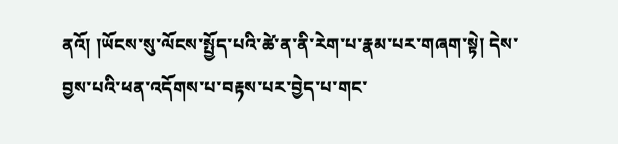ནའོ། །ཡོངས་སུ་ལོངས་སྤྱོད་པའི་ཚེ་ན་ནི་རེག་པ་རྣམ་པར་གཞག་སྟེ། དེས་བྱས་པའི་ཕན་འདོགས་པ་བརྟས་པར་བྱེད་པ་གང་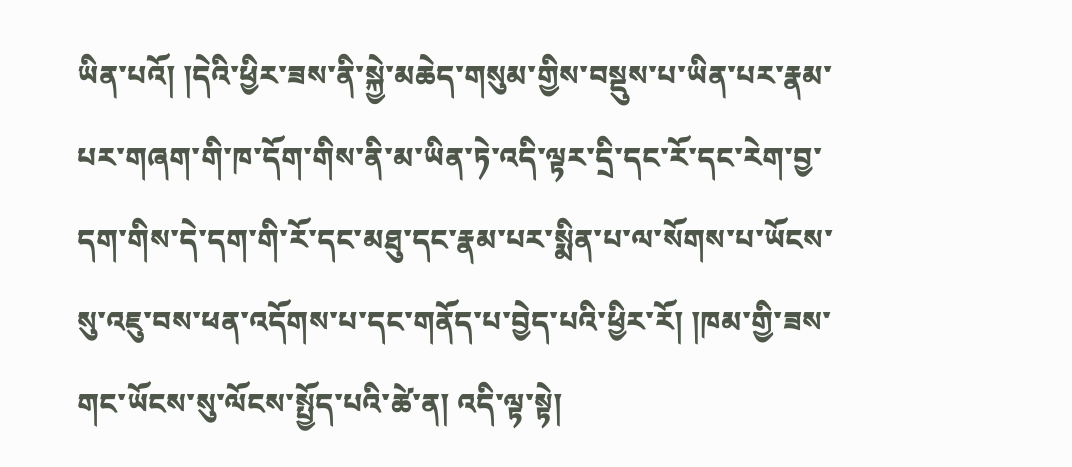ཡིན་པའོ། །དེའི་ཕྱིར་ཟས་ནི་སྐྱེ་མཆེད་གསུམ་གྱིས་བསྡུས་པ་ཡིན་པར་རྣམ་པར་གཞག་གི་ཁ་དོག་གིས་ནི་མ་ཡིན་ཏེ་འདི་ལྟར་དྲི་དང་རོ་དང་རེག་བྱ་དག་གིས་དེ་དག་གི་རོ་དང་མཐུ་དང་རྣམ་པར་སྨིན་པ་ལ་སོགས་པ་ཡོངས་སུ་འཇུ་བས་ཕན་འདོགས་པ་དང་གནོད་པ་བྱེད་པའི་ཕྱིར་རོ། །ཁམ་གྱི་ཟས་གང་ཡོངས་སུ་ལོངས་སྤྱོད་པའི་ཚེ་ན། འདི་ལྟ་སྟེ།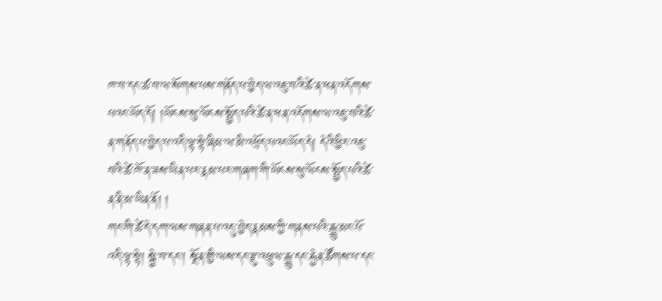ཁ་བ་དང་ཚ་བ་ལ་སོགས་པས་གནོད་པ་བྱེད་ལ་འཇུ་བའི་ཚེ་ན་ཕན་འདོགས་པའང་ཡོད་དོ། །ཡོངས་སུ་ལོངས་སྤྱོད་པའི་ཚེ་ན་ཕན་འདོགས་ལ་འཇུ་བའི་ཚེ་ན་གནོད་པ་བྱེད་པ་འདི་ལྟ་སྟེ་ཞིམ་ལ་མི་འཕྲོད་པའང་ཡོད་དེ། དེའི་ཕྱིར་འཇུ་བའི་ཚེ་ཁོ་ན་ཟས་ཡིན་པར་རྣམ་པར་གཞག་གི་ཡོངས་སུ་ལོངས་སྤྱོད་པའི་ཚེ་ན་ནི་མ་ཡིན་ནོ། །
གང་གི་ཚེ་དེ་དག་ལས་གཞན་པ་འདུ་བྱེད་རྣམས་ཀྱི་གནས་པའི་རྒྱུ་མང་པོ་འདི་ལྟ་སྟེ། སྐྱེ་བ་དང་། སྔོན་གྱི་ལས་དང་རྫུ་འཕྲུལ་རྒྱུ་དང་རྐྱེན་ཚོགས་པ་དང་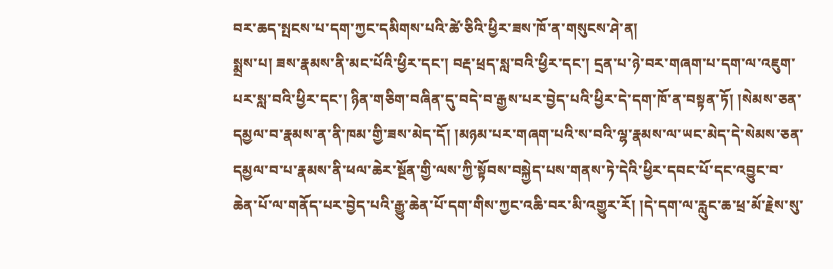བར་ཆད་སྤངས་པ་དག་ཀྱང་དམིགས་པའི་ཚེ་ཅིའི་ཕྱིར་ཟས་ཁོ་ན་གསུངས་ཤེ་ན།
སྨྲས་པ། ཟས་རྣམས་ནི་མང་པོའི་ཕྱིར་དང་། བརྡ་ཕྲད་སླ་བའི་ཕྱིར་དང་། དྲན་པ་ཉེ་བར་གཞག་པ་དག་ལ་འཇུག་པར་སླ་བའི་ཕྱིར་དང་། ཉིན་གཅིག་བཞིན་དུ་བདེ་བ་རྒྱས་པར་བྱེད་པའི་ཕྱིར་དེ་དག་ཁོ་ན་བསྟན་ཏོ། །སེམས་ཅན་དམྱལ་བ་རྣམས་ན་ནི་ཁམ་གྱི་ཟས་མེད་དོ། །མཉམ་པར་གཞག་པའི་ས་བའི་ལྷ་རྣམས་ལ་ཡང་མེད་དེ་སེམས་ཅན་དམྱལ་བ་པ་རྣམས་ནི་ཕལ་ཆེར་སྔོན་གྱི་ལས་ཀྱི་སྟོབས་བསྐྱེད་པས་གནས་ཏེ་དེའི་ཕྱིར་དབང་པོ་དང་འབྱུང་བ་ཆེན་པོ་ལ་གནོད་པར་བྱེད་པའི་རྒྱུ་ཆེན་པོ་དག་གིས་ཀྱང་འཆི་བར་མི་འགྱུར་རོ། །དེ་དག་ལ་རླུང་ཆ་ཕྲ་མོ་རྗེས་སུ་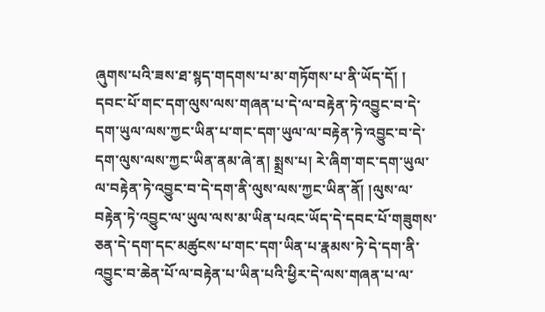ཞུགས་པའི་ཟས་ཐ་སྙད་གདགས་པ་མ་གཏོགས་པ་ནི་ཡོད་དོ། །
དབང་པོ་གང་དག་ལུས་ལས་གཞན་པ་དེ་ལ་བརྟེན་ཏེ་འབྱུང་བ་དེ་དག་ཡུལ་ལས་ཀྱང་ཡིན་པ་གང་དག་ཡུལ་ལ་བརྟེན་ཏེ་འབྱུང་བ་དེ་དག་ལུས་ལས་ཀྱང་ཡིན་ནམ་ཞེ་ན། སྨྲས་པ། རེ་ཞིག་གང་དག་ཡུལ་ལ་བརྟེན་ཏེ་འབྱུང་བ་དེ་དག་ནི་ལུས་ལས་ཀྱང་ཡིན་ནོ། །ལུས་ལ་བརྟེན་ཏེ་འབྱུང་ལ་ཡུལ་ལས་མ་ཡིན་པའང་ཡོད་དེ་དབང་པོ་གཟུགས་ཅན་དེ་དག་དང་མཚུངས་པ་གང་དག་ཡིན་པ་རྣམས་ཏེ་དེ་དག་ནི་འབྱུང་བ་ཆེན་པོ་ལ་བརྟེན་པ་ཡིན་པའི་ཕྱིར་དེ་ལས་གཞན་པ་ལ་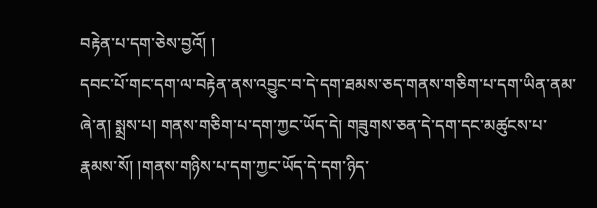བརྟེན་པ་དག་ཅེས་བྱའོ། །
དབང་པོ་གང་དག་ལ་བརྟེན་ནས་འབྱུང་བ་དེ་དག་ཐམས་ཅད་གནས་གཅིག་པ་དག་ཡིན་ནམ་ཞེ་ན། སྨྲས་པ། གནས་གཅིག་པ་དག་ཀྱང་ཡོད་དེ། གཟུགས་ཅན་དེ་དག་དང་མཚུངས་པ་རྣམས་སོ། །གནས་གཉིས་པ་དག་ཀྱང་ཡོད་དེ་དག་ཉིད་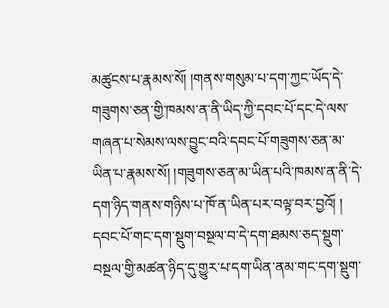མཚུངས་པ་རྣམས་སོ། །གནས་གསུམ་པ་དག་ཀྱང་ཡོད་དེ་གཟུགས་ཅན་གྱི་ཁམས་ན་ནི་ཡིད་ཀྱི་དབང་པོ་དང་དེ་ལས་གཞན་པ་སེམས་ལས་བྱུང་བའི་དབང་པོ་གཟུགས་ཅན་མ་ཡིན་པ་རྣམས་སོ། །གཟུགས་ཅན་མ་ཡིན་པའི་ཁམས་ན་ནི་དེ་དག་ཉིད་གནས་གཉིས་པ་ཁོ་ན་ཡིན་པར་བལྟ་བར་བྱའོ། །
དབང་པོ་གང་དག་སྡུག་བསྔལ་བ་དེ་དག་ཐམས་ཅད་སྡུག་བསྔལ་གྱི་མཚན་ཉིད་དུ་གྱུར་པ་དག་ཡིན་ནམ་གང་དག་སྡུག་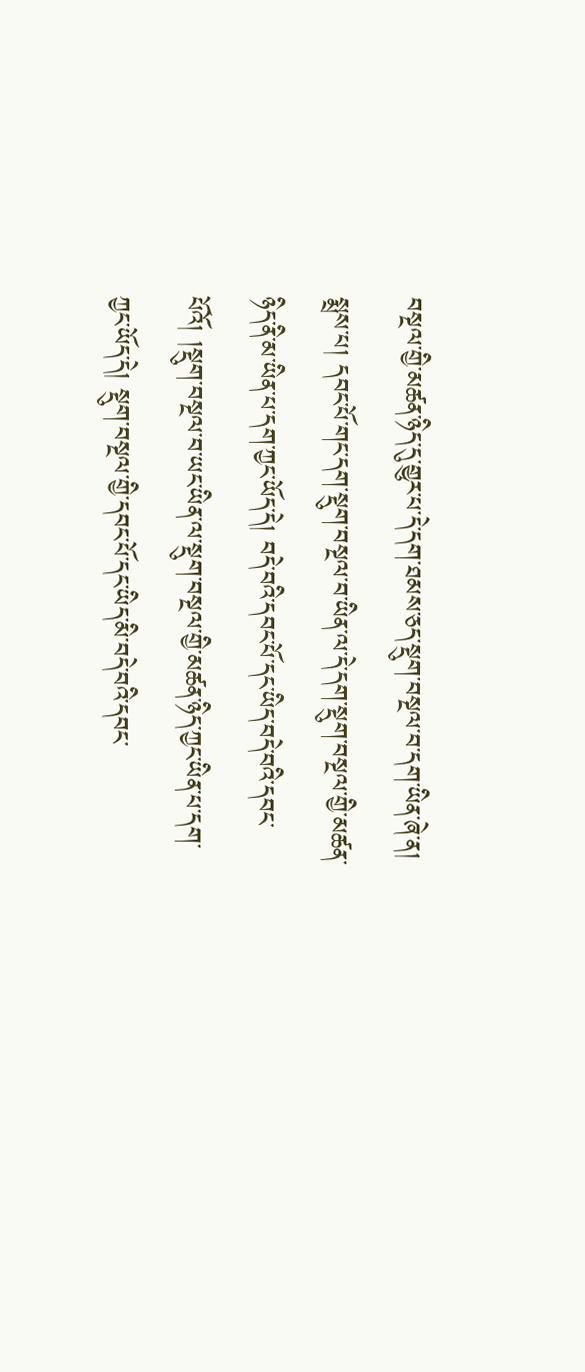བསྔལ་གྱི་མཚན་ཉིད་དུ་གྱུར་པ་དེ་དག་ཐམས་ཅད་སྡུག་བསྔལ་བ་དག་ཡིན་ཞེ་ན། སྨྲས་པ། དབང་པོ་གང་དག་སྡུག་བསྔལ་བ་ཡིན་ལ་དེ་དག་སྡུག་བསྔལ་གྱི་མཚན་ཉིད་ནི་མ་ཡིན་པ་དག་ཀྱང་ཡོད་དེ། བདེ་བའི་དབང་པོ་དང་ཡིད་བདེ་བའི་དབང་པོའོ། །སྡུག་བསྔལ་བ་ཡང་ཡིན་ལ་སྡུག་བསྔལ་གྱི་མཚན་ཉིད་ཀྱང་ཡིན་པ་དག་ཀྱང་ཡོད་དེ། སྡུག་བསྔལ་གྱི་དབང་པོ་དང་ཡིད་མི་བདེ་བའི་དབང་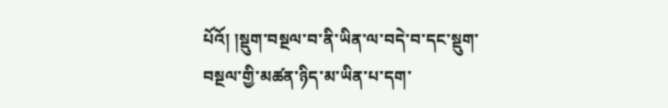པོའོ། །སྡུག་བསྔལ་བ་ནི་ཡིན་ལ་བདེ་བ་དང་སྡུག་བསྔལ་གྱི་མཚན་ཉིད་མ་ཡིན་པ་དག་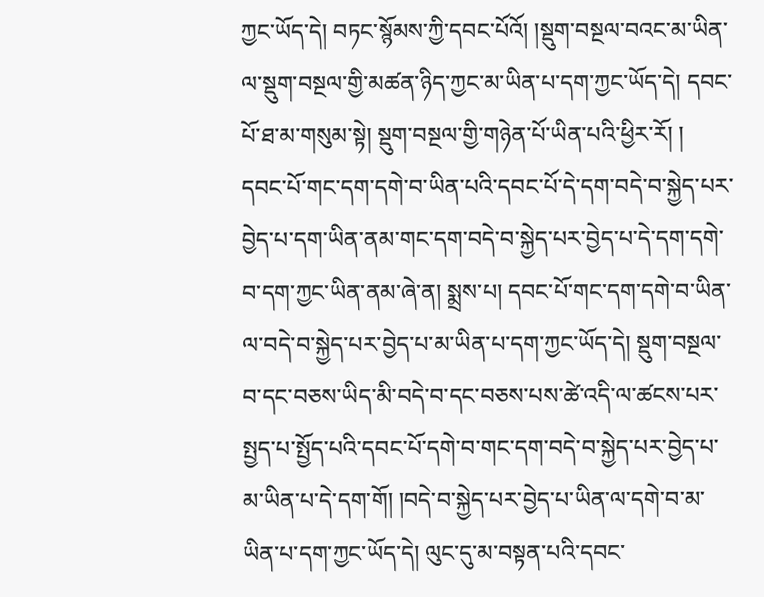ཀྱང་ཡོད་དེ། བཏང་སྙོམས་ཀྱི་དབང་པོའོ། །སྡུག་བསྔལ་བའང་མ་ཡིན་ལ་སྡུག་བསྔལ་གྱི་མཚན་ཉིད་ཀྱང་མ་ཡིན་པ་དག་ཀྱང་ཡོད་དེ། དབང་པོ་ཐ་མ་གསུམ་སྟེ། སྡུག་བསྔལ་གྱི་གཉེན་པོ་ཡིན་པའི་ཕྱིར་རོ། །
དབང་པོ་གང་དག་དགེ་བ་ཡིན་པའི་དབང་པོ་དེ་དག་བདེ་བ་སྐྱེད་པར་བྱེད་པ་དག་ཡིན་ནམ་གང་དག་བདེ་བ་སྐྱེད་པར་བྱེད་པ་དེ་དག་དགེ་བ་དག་ཀྱང་ཡིན་ནམ་ཞེ་ན། སྨྲས་པ། དབང་པོ་གང་དག་དགེ་བ་ཡིན་ལ་བདེ་བ་སྐྱེད་པར་བྱེད་པ་མ་ཡིན་པ་དག་ཀྱང་ཡོད་དེ། སྡུག་བསྔལ་བ་དང་བཅས་ཡིད་མི་བདེ་བ་དང་བཅས་པས་ཚེ་འདི་ལ་ཚངས་པར་སྤྱད་པ་སྤྱོད་པའི་དབང་པོ་དགེ་བ་གང་དག་བདེ་བ་སྐྱེད་པར་བྱེད་པ་མ་ཡིན་པ་དེ་དག་གོ། །བདེ་བ་སྐྱེད་པར་བྱེད་པ་ཡིན་ལ་དགེ་བ་མ་ཡིན་པ་དག་ཀྱང་ཡོད་དེ། ལུང་དུ་མ་བསྟན་པའི་དབང་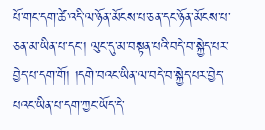པོ་གང་དག་ཚེ་འདི་ལ་ཉོན་མོངས་པ་ཅན་དང་ཉོན་མོངས་པ་ཅན་མ་ཡིན་པ་དང་། ལུང་དུ་མ་བསྟན་པའི་བདེ་བ་སྐྱེད་པར་བྱེད་པ་དག་གོ། །དགེ་བའང་ཡིན་ལ་བདེ་བ་སྐྱེད་པར་བྱེད་པའང་ཡིན་པ་དག་ཀྱང་ཡོད་དེ་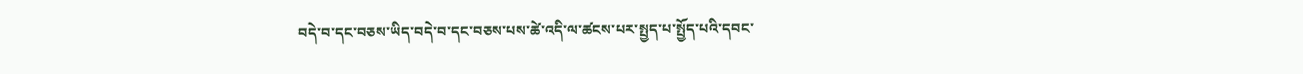བདེ་བ་དང་བཅས་ཡིད་བདེ་བ་དང་བཅས་པས་ཚེ་འདི་ལ་ཚངས་པར་སྤྱད་པ་སྤྱོད་པའི་དབང་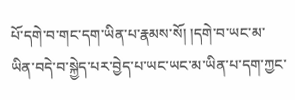པོ་དགེ་བ་གང་དག་ཡིན་པ་རྣམས་སོ། །དགེ་བ་ཡང་མ་ཡིན་བདེ་བ་སྐྱེད་པར་བྱེད་པ་ཡང་ཡང་མ་ཡིན་པ་དག་ཀྱང་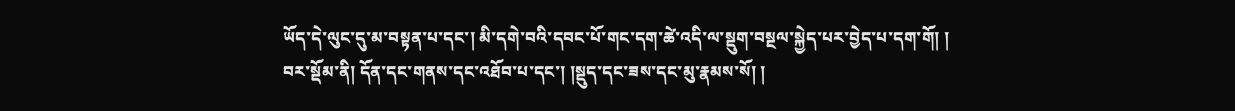ཡོད་དེ་ལུང་དུ་མ་བསྟན་པ་དང་། མི་དགེ་བའི་དབང་པོ་གང་དག་ཚེ་འདི་ལ་སྡུག་བསྔལ་སྐྱེད་པར་བྱེད་པ་དག་གོ། །
བར་སྡོམ་ནི། དོན་དང་གནས་དང་འཐོབ་པ་དང་། །སྡུད་དང་ཟས་དང་མུ་རྣམས་སོ། །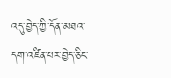འདུ་བྱེད་ཀྱི་དོན་མཐའ་དག་འཛིན་པར་བྱེད་ཅིང་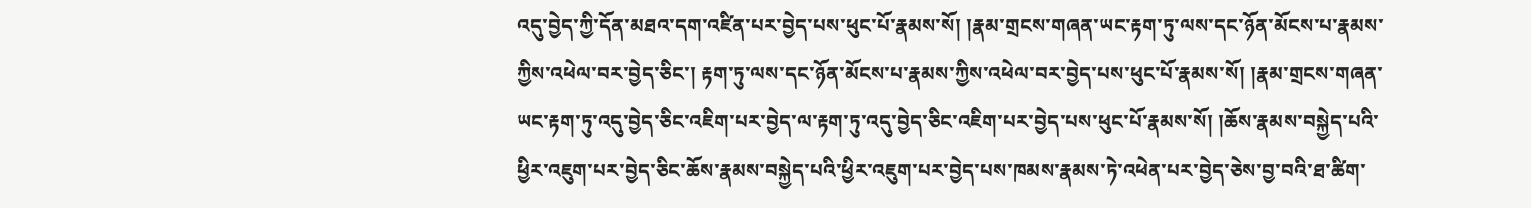འདུ་བྱེད་ཀྱི་དོན་མཐའ་དག་འཛིན་པར་བྱེད་པས་ཕུང་པོ་རྣམས་སོ། །རྣམ་གྲངས་གཞན་ཡང་རྟག་ཏུ་ལས་དང་ཉོན་མོངས་པ་རྣམས་ཀྱིས་འཕེལ་བར་བྱེད་ཅིང་། རྟག་ཏུ་ལས་དང་ཉོན་མོངས་པ་རྣམས་ཀྱིས་འཕེལ་བར་བྱེད་པས་ཕུང་པོ་རྣམས་སོ། །རྣམ་གྲངས་གཞན་ཡང་རྟག་ཏུ་འདུ་བྱེད་ཅིང་འཇིག་པར་བྱེད་ལ་རྟག་ཏུ་འདུ་བྱེད་ཅིང་འཇིག་པར་བྱེད་པས་ཕུང་པོ་རྣམས་སོ། །ཆོས་རྣམས་བསྐྱེད་པའི་ཕྱིར་འཇུག་པར་བྱེད་ཅིང་ཆོས་རྣམས་བསྐྱེད་པའི་ཕྱིར་འཇུག་པར་བྱེད་པས་ཁམས་རྣམས་ཏེ་འཕེན་པར་བྱེད་ཅེས་བྱ་བའི་ཐ་ཚིག་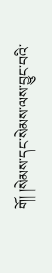གོ། །སེམས་དང་སེམས་ལས་བྱུང་བའི་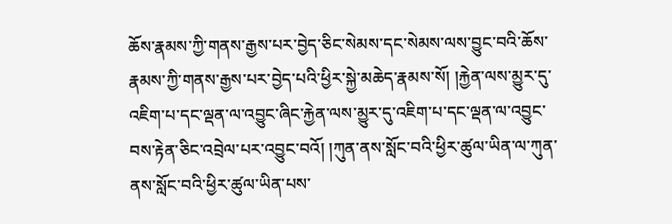ཆོས་རྣམས་ཀྱི་གནས་རྒྱས་པར་བྱེད་ཅིང་སེམས་དང་སེམས་ལས་བྱུང་བའི་ཆོས་རྣམས་ཀྱི་གནས་རྒྱས་པར་བྱེད་པའི་ཕྱིར་སྐྱེ་མཆེད་རྣམས་སོ། །རྐྱེན་ལས་མྱུར་དུ་འཇིག་པ་དང་ལྡན་ལ་འབྱུང་ཞིང་རྐྱེན་ལས་མྱུར་དུ་འཇིག་པ་དང་ལྡན་ལ་འབྱུང་བས་རྟེན་ཅིང་འབྲེལ་པར་འབྱུང་བའོ། །ཀུན་ནས་སློང་བའི་ཕྱིར་ཚུལ་ཡིན་ལ་ཀུན་ནས་སློང་བའི་ཕྱིར་ཚུལ་ཡིན་པས་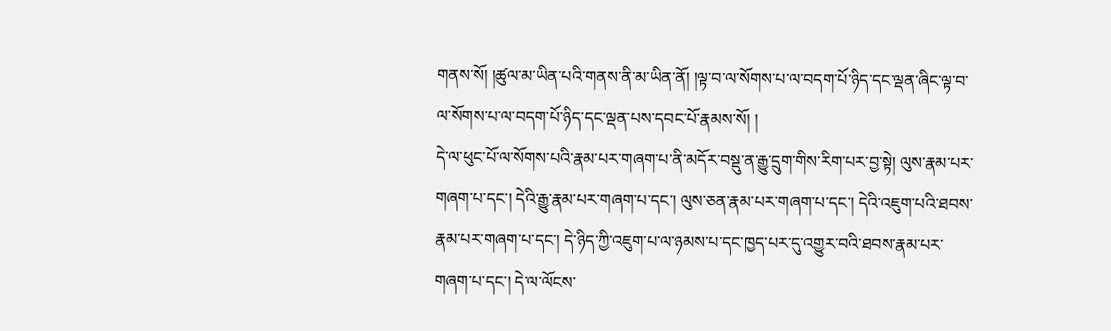གནས་སོ། །ཚུལ་མ་ཡིན་པའི་གནས་ནི་མ་ཡིན་ནོ། །ལྟ་བ་ལ་སོགས་པ་ལ་བདག་པོ་ཉིད་དང་ལྡན་ཞིང་ལྟ་བ་ལ་སོགས་པ་ལ་བདག་པོ་ཉིད་དང་ལྡན་པས་དབང་པོ་རྣམས་སོ། །
དེ་ལ་ཕུང་པོ་ལ་སོགས་པའི་རྣམ་པར་གཞག་པ་ནི་མདོར་བསྡུ་ན་རྒྱུ་དྲུག་གིས་རིག་པར་བྱ་སྟེ། ལུས་རྣམ་པར་གཞག་པ་དང་། དེའི་རྒྱུ་རྣམ་པར་གཞག་པ་དང་། ལུས་ཅན་རྣམ་པར་གཞག་པ་དང་། དེའི་འཇུག་པའི་ཐབས་རྣམ་པར་གཞག་པ་དང་། དེ་ཉིད་ཀྱི་འཇུག་པ་ལ་ཉམས་པ་དང་ཁྱད་པར་དུ་འགྱུར་བའི་ཐབས་རྣམ་པར་གཞག་པ་དང་། དེ་ལ་ལོངས་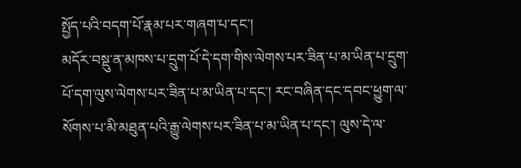སྤྱོད་པའི་བདག་པོ་རྣམ་པར་གཞག་པ་དང་།
མདོར་བསྡུ་ན་མཁས་པ་དྲུག་པོ་དེ་དག་གིས་ལེགས་པར་ཟིན་པ་མ་ཡིན་པ་དྲུག་པོ་དག་ལུས་ལེགས་པར་ཟིན་པ་མ་ཡིན་པ་དང་། རང་བཞིན་དང་དབང་ཕྱུག་ལ་སོགས་པ་མི་མཐུན་པའི་རྒྱུ་ལེགས་པར་ཟིན་པ་མ་ཡིན་པ་དང་། ལུས་དེ་ལ་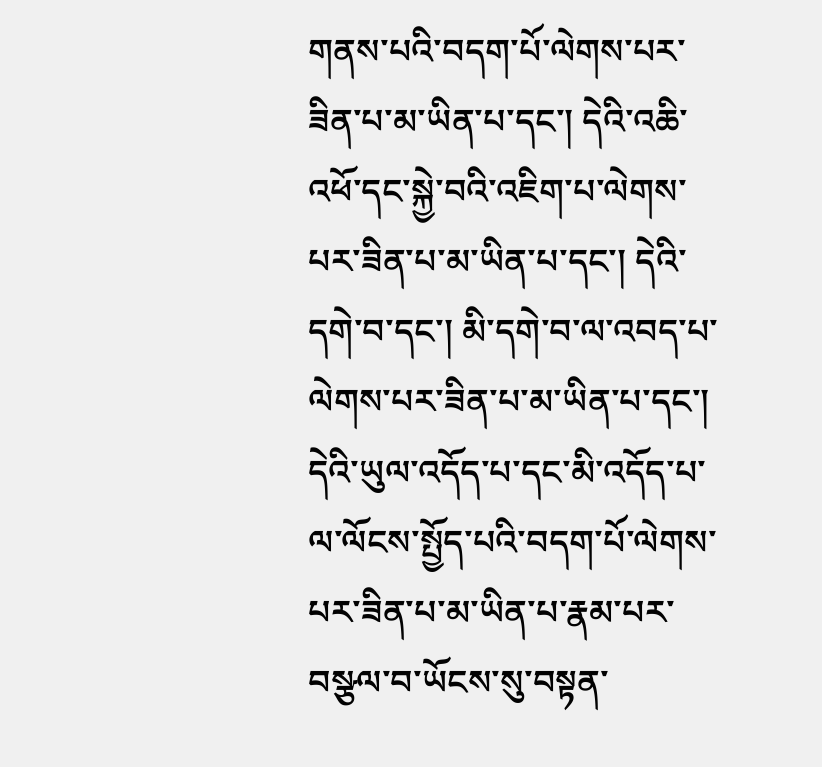གནས་པའི་བདག་པོ་ལེགས་པར་ཟིན་པ་མ་ཡིན་པ་དང་། དེའི་འཆི་འཕོ་དང་སྐྱེ་བའི་འཇིག་པ་ལེགས་པར་ཟིན་པ་མ་ཡིན་པ་དང་། དེའི་དགེ་བ་དང་། མི་དགེ་བ་ལ་འབད་པ་ལེགས་པར་ཟིན་པ་མ་ཡིན་པ་དང་། དེའི་ཡུལ་འདོད་པ་དང་མི་འདོད་པ་ལ་ལོངས་སྤྱོད་པའི་བདག་པོ་ལེགས་པར་ཟིན་པ་མ་ཡིན་པ་རྣམ་པར་བསྩལ་བ་ཡོངས་སུ་བསྟན་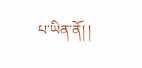པ་ཡིན་ནོ། །